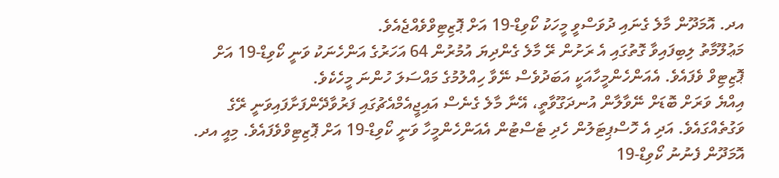އދ. އޮމަދޫން މާލެ ގެނައި ދުވަސްވީ މީހަކު ކޯވިޑް-19 އަށް ޕޮޒިޓިވްވެއްޖެއެވެ.
މަޢުލޫމާތު ލިބިފައިވާ ގޮތުގައި އެ ރަށުން ރޭ މާލެ ގެންދިޔަ އުމުރުން 64 އަހަރުގެ އަންހެނަކު ވަނީ ކޯވިޑް-19 އަށް ޕޮޒިޓިވް ވެފައެވެ. އެއަންހެންމީހާއަކީ އަބަދުވެސް ނޭވާ ހިއްލުމުގެ މައްސަލަ ހުންނަ މީހެކެވެ.
އިއްޔެ ވަރަށް ބޮޑަށް ނޭވާލާން އުނދަގޫވާތީ، އޭނާ މާލެ ގެނެސް އައިޖީއެމްއެޗުގައި ފަރުވާދޭންފަށާފައިވަނީ ރޭގެ ވަގުތެއްގައެވެ. އަދި އެ ހޮސްޕިޓަލުން ހެދި ޓެސްޓުން އެއަންހެންމީހާ ވަނީ ކޯވިޑް-19 އަށް ޕޮޒިޓިވްވެފައެވެ. މިއީ އދ. އޮމަދޫން ފެނުނު ކޯވިޑް-19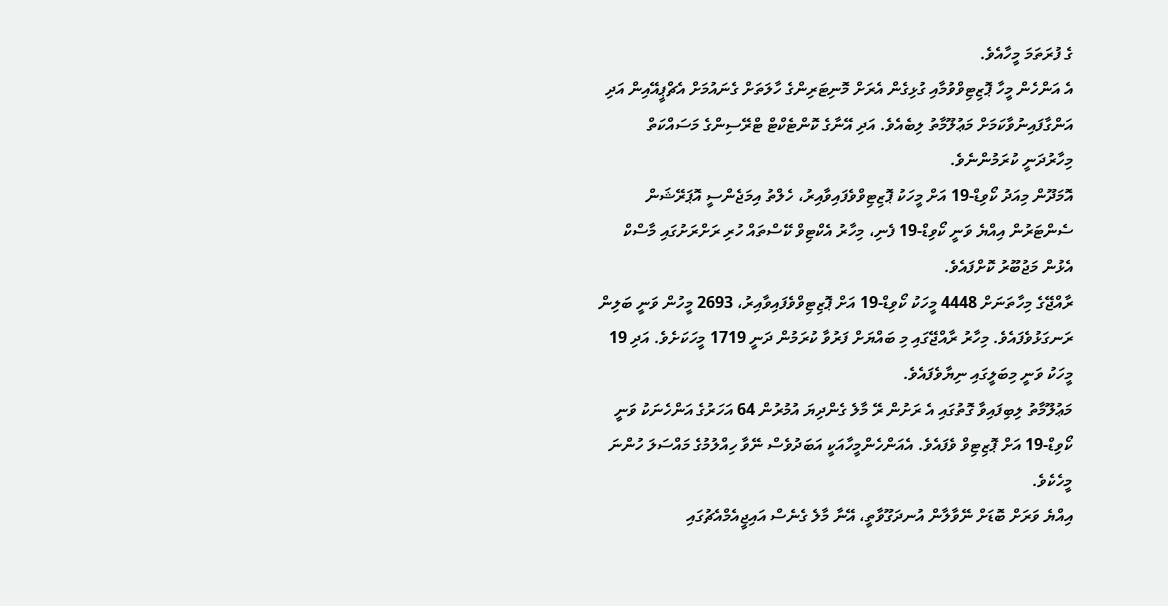ގެ ފުރަތަމަ މީހާއެވެ.
އެ އަންހެން މީހާ ޕޮޒިޓިވްވުމާއި ގުޅިގެން އެރަށް މޮނިޓަރިންގެ ހާލަތަށް ގެނައުމަށް އެޗްޕީއޭއިން އަދި އަންގާފައިނުވާކަމަށް މަޢުލޫމާތު ލިބެއެވެ. އަދި އޭނާގެ ކޮންޓެކްޓް ޓްރޭސިންގެ މަސައްކަތް މިހާރުދަނީ ކުރަމުންނެވެ.
އޮމަދޫން މިއަދު ކޯވިޑް-19 އަށް މީހަކު ޕޮޒިޓިވްވެފައިވާއިރު، ހެލްތު އިމަޖެންސީ އޮޕަރޭޝަން ސެންޓަރުން އިއްޔެ ވަނީ ކޯވިޑް-19 ފެނި، މިހާރު އެކްޓިވް ކޭސްތައް ހުރި ރަށްރަށުގައި މާސްކް އެޅުން މަޖުބޫރު ކޮށްފައެވެ.
ރާއްޖޭގެ މިހާތަނަށް 4448 މީހަކު ކޯވިޑް-19 އަށް ޕޮޒިޓިވްވެފައިވާއިރު، 2693 މީހުން ވަނީ ބަލިން ރަނގަޅުވެފައެވެ. މިހާރު ރާއްޖޭގައި މި ބައްޔަށް ފަރުވާ ކުރަމުން ދަނީ 1719 މީހަކަށެވެ. އަދި 19 މީހަކު ވަނީ މިބަލީގައި ނިޔާވެފައެވެ.
މަޢުލޫމާތު ލިބިފައިވާ ގޮތުގައި އެ ރަށުން ރޭ މާލެ ގެންދިޔަ އުމުރުން 64 އަހަރުގެ އަންހެނަކު ވަނީ ކޯވިޑް-19 އަށް ޕޮޒިޓިވް ވެފައެވެ. އެއަންހެންމީހާއަކީ އަބަދުވެސް ނޭވާ ހިއްލުމުގެ މައްސަލަ ހުންނަ މީހެކެވެ.
އިއްޔެ ވަރަށް ބޮޑަށް ނޭވާލާން އުނދަގޫވާތީ، އޭނާ މާލެ ގެނެސް އައިޖީއެމްއެޗުގައި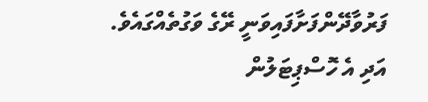ފަރުވާދޭންފަށާފައިވަނީ ރޭގެ ވަގުތެއްގައެވެ. އަދި އެ ހޮސްޕިޓަލުން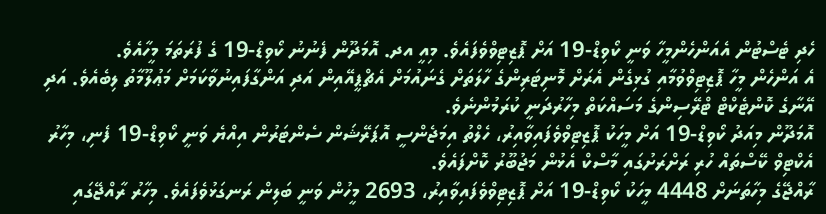ހެދި ޓެސްޓުން އެއަންހެންމީހާ ވަނީ ކޯވިޑް-19 އަށް ޕޮޒިޓިވްވެފައެވެ. މިއީ އދ. އޮމަދޫން ފެނުނު ކޯވިޑް-19 ގެ ފުރަތަމަ މީހާއެވެ.
އެ އަންހެން މީހާ ޕޮޒިޓިވްވުމާއި ގުޅިގެން އެރަށް މޮނިޓަރިންގެ ހާލަތަށް ގެނައުމަށް އެޗްޕީއޭއިން އަދި އަންގާފައިނުވާކަމަށް މަޢުލޫމާތު ލިބެއެވެ. އަދި އޭނާގެ ކޮންޓެކްޓް ޓްރޭސިންގެ މަސައްކަތް މިހާރުދަނީ ކުރަމުންނެވެ.
އޮމަދޫން މިއަދު ކޯވިޑް-19 އަށް މީހަކު ޕޮޒިޓިވްވެފައިވާއިރު، ހެލްތު އިމަޖެންސީ އޮޕަރޭޝަން ސެންޓަރުން އިއްޔެ ވަނީ ކޯވިޑް-19 ފެނި، މިހާރު އެކްޓިވް ކޭސްތައް ހުރި ރަށްރަށުގައި މާސްކް އެޅުން މަޖުބޫރު ކޮށްފައެވެ.
ރާއްޖޭގެ މިހާތަނަށް 4448 މީހަކު ކޯވިޑް-19 އަށް ޕޮޒިޓިވްވެފައިވާއިރު، 2693 މީހުން ވަނީ ބަލިން ރަނގަޅުވެފައެވެ. މިހާރު ރާއްޖޭގައި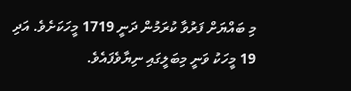މި ބައްޔަށް ފަރުވާ ކުރަމުން ދަނީ 1719 މީހަކަށެވެ. އަދި 19 މީހަކު ވަނީ މިބަލީގައި ނިޔާވެފައެވެ.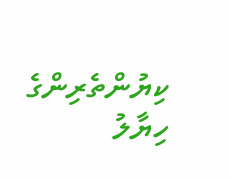ކިޔުންތެރިންގެ ހިޔާލު